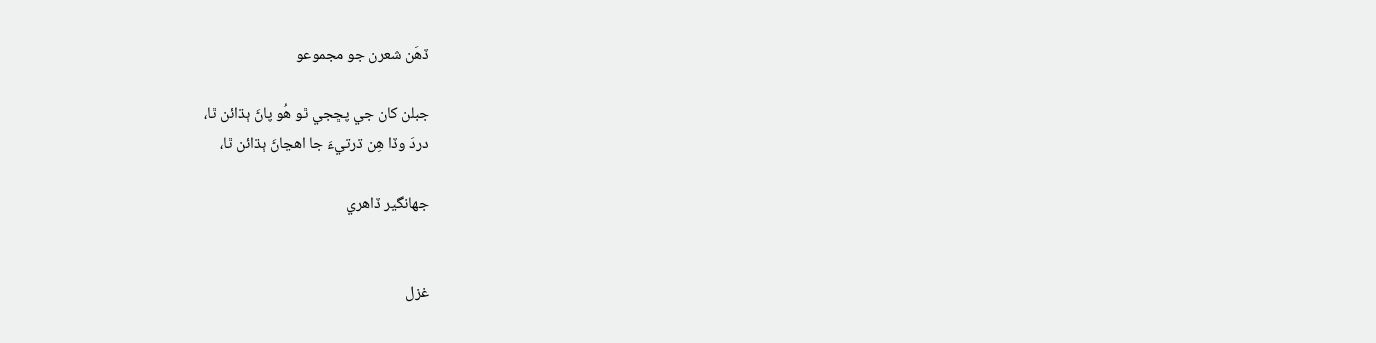ڏھَن شعرن جو مجموعو

جبلن کان جي پڇجي ٿو هُو پاڻَ ٻڌائن ٿا،
دردَ وڏا هِن ڌرتيءَ جا اهڃاڻَ ٻڌائن ٿا،

جھانگير ڏاهري


غزل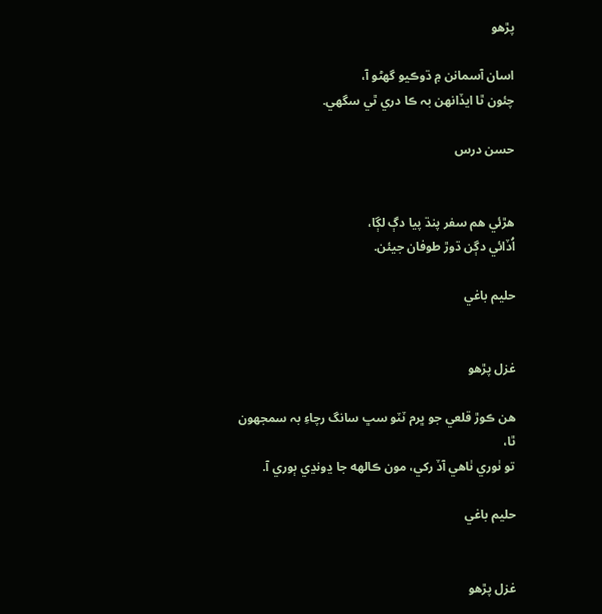پڙھو

اسان آسمانن ۾ ڌوڪيو گهڻو آ،
چئون ٿا ايڏانھن بہ ڪا دري ٿي سگھي.

حسن درس


ھڙئي ھم سفر پنڌ پيا دڳ لڳا،
اُڏائي دڳن ڌوڙ طوفان جيئن.

حليم باغي


غزل پڙھو

ھن ڪوڙ قلعي جو ڀرم ٽٽو سڀ سانگ رچاءِ بہ سمجھون ٿا،
تو ٺوري ٺاھي آڏ رکي، مون ڪالهه جا ڍونڍي ٻوري آ.

حليم باغي


غزل پڙھو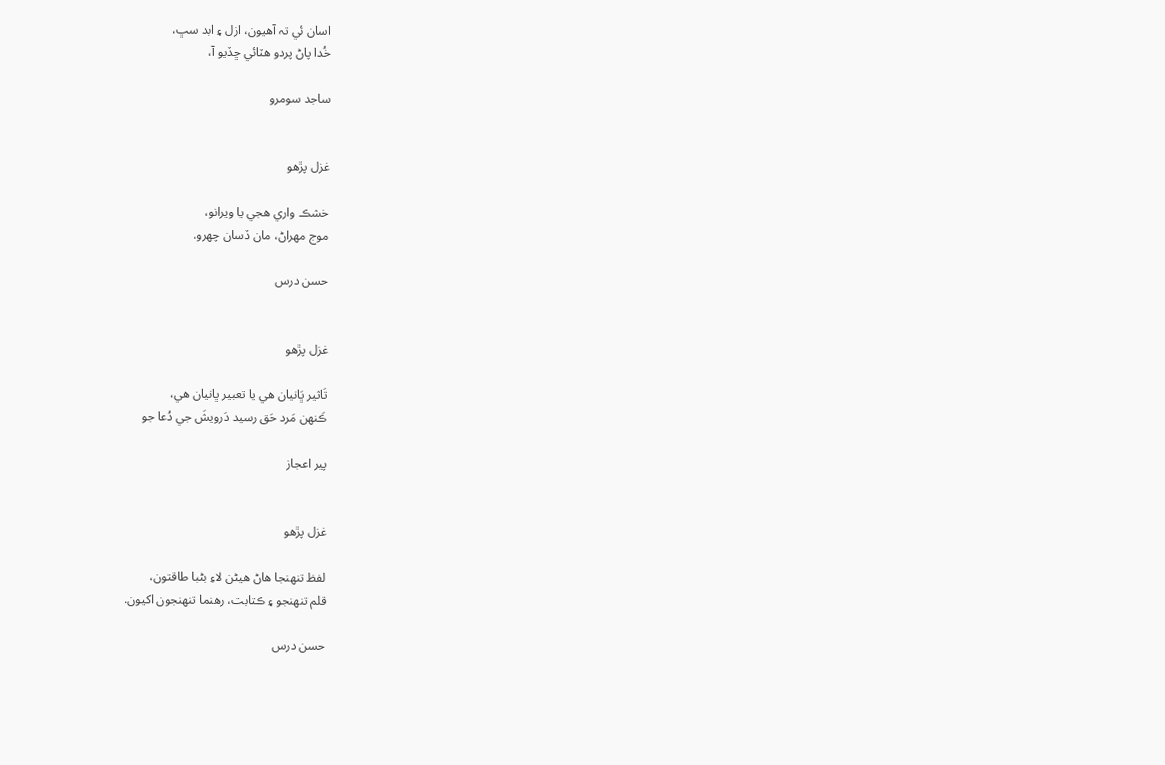اسان ئي تہ آهيون، ازل ۽ ابد سڀ،
خُدا پاڻ پردو ھٽائي ڇڏيو آ،

ساجد سومرو


غزل پڙھو

خشڪ واري ھجي يا ويرانو،
موج مھراڻ، مان ڏسان چھرو.

حسن درس


غزل پڙھو

تَاثير ڀَانيان ھي يا تعبير ڀانيان ھي،
ڪَنهن مَرد حَق رسيد دَرويشَ جي دُعا جو

پير اعجاز


غزل پڙھو

لفظ تنھنجا ھاڻ ھيڻن لاءِ بڻبا طاقتون،
قلم تنھنجو ۽ ڪتابت، رھنما تنھنجون اکيون.

حسن درس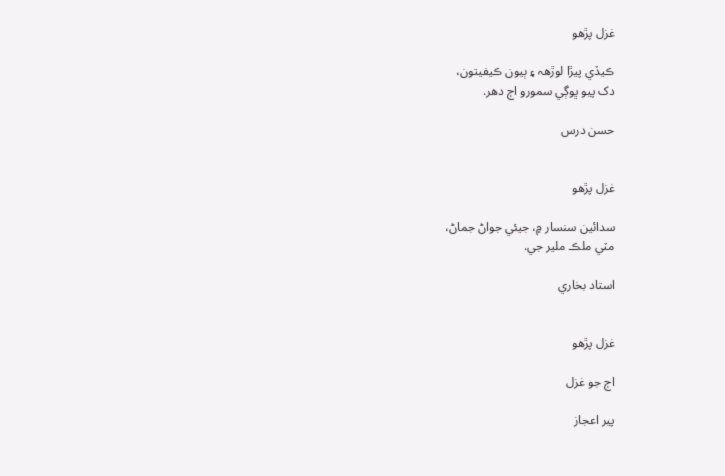غزل پڙھو

ڪيڏي پيڙا لوڙھہ ۽ ٻيون ڪيفيتون،
دک پيو ڀوڳي سمورو اڄ دھر.

حسن درس


غزل پڙھو

سدائين سنسار ۾، جيئي جواڻ جماڻ،
مٽي ملڪ ملير جي.

استاد بخاري


غزل پڙھو

اڄ جو غزل

پير اعجاز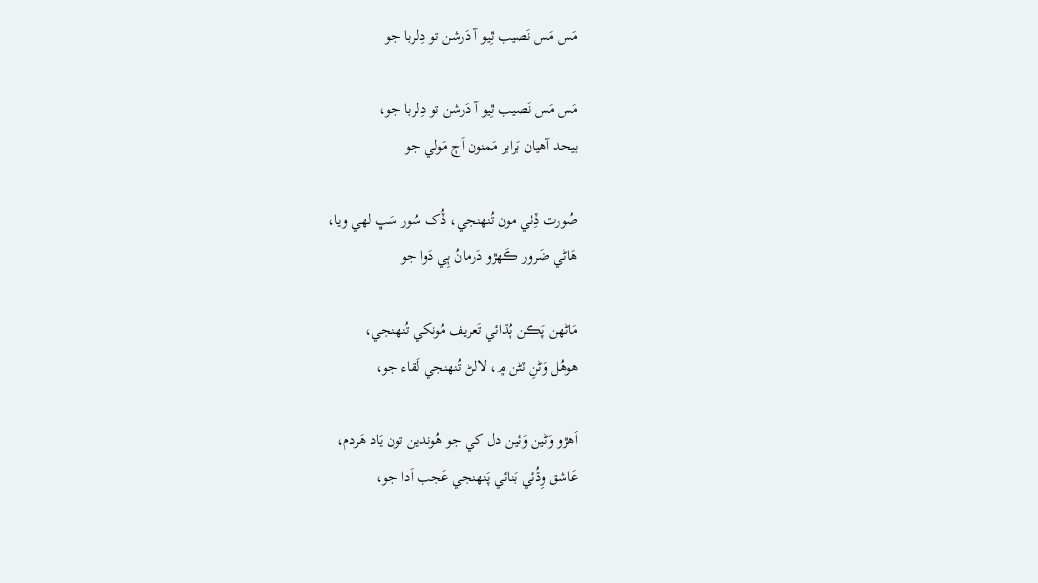مَس مَس نَصيب ٿِيو آ دَرشن تو دِلربا جو

مَس مَس نَصيب ٿِيو آ دَرشن تو دِلربا جو،
بيحد آهيان بَرابر مَمنون اَڄ مَولي جو

صُورت ڏِٺي مون تُنهنجي، ڏُک سُور سَڀ لھي ويا،
هَاڻي ضَرور ڪَهڙو دَرمانُ ٻِي دَوا جو

مَاڻهن پَڪن ٻُڌائي تَعريف مُونکي تُنهنجي،
هوهُل وَڻنِ ٽڻن ۾، لالڻ تُنهنجي لَقاء جو،

اَهڙو وَڻين وَئين دل کي جو هُوندين تون يَاد هَردم،
عَاشق وِڌُئي بَنائي پَنهنجي عَجب اَدا جو،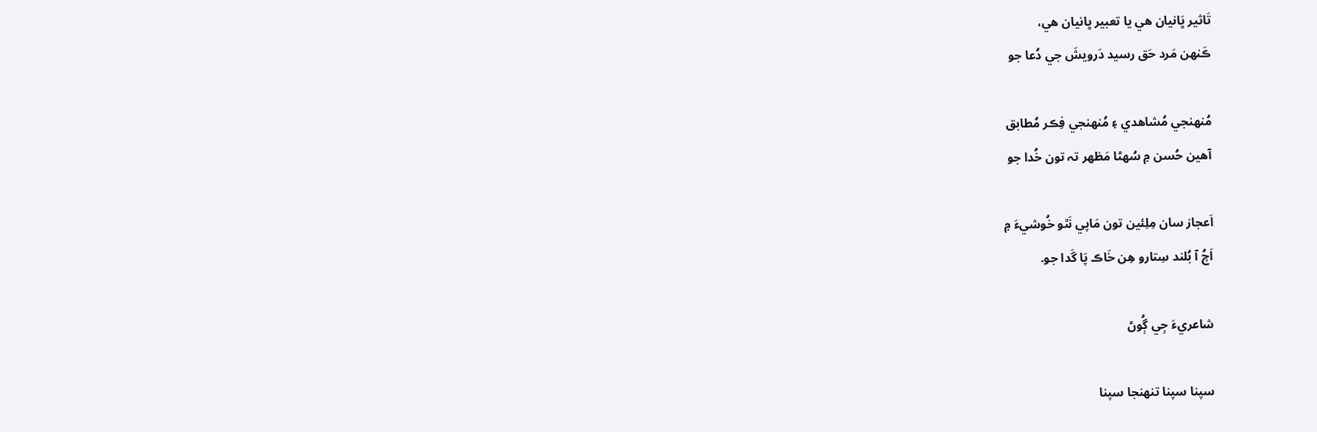تَاثير ڀَانيان ھي يا تعبير ڀانيان ھي،
ڪَنهن مَرد حَق رسيد دَرويشَ جي دُعا جو

مُنهنجي مُشاهدي ۽ مُنهنجي فِڪر مُطابق
آھين حُسن ۾ سُهڻا مَظهر تہ تون خُدا جو

اَعجاز سان مِلِئين تون مَاپي نَٿو خُوشيءَ ۾
اَڄُ آ بُلند سِتارو هِن خَاڪ پَا گَدا جو.

شاعريءَ جِي ڳُوڻ

سپنا سپنا تنهنجا سپنا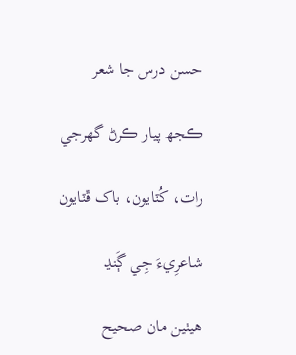حسن درس جا شعر

ڪجھ پيار ڪرڻ گهرجي

رات، کُٽايون، باک ڦٽايون

شاعرِيءَ جِي ڳَنڍ

ھيٺين مان صحيح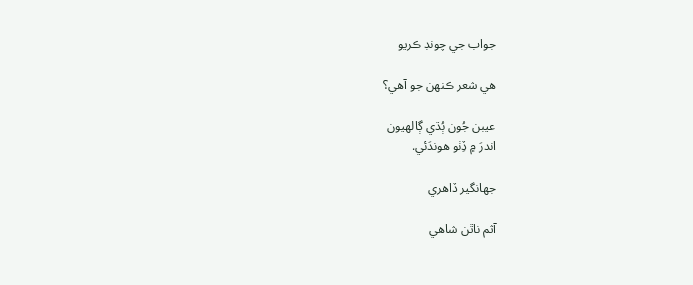جواب جي چونڊ ڪريو

ھي شعر ڪنھن جو آھي؟

عيبن جُون ٻُڌي ڳالهيون
اندرَ ۾ ڏِٺو هوندَئي.

جھانگير ڏاهري

آثم ناٿن شاهي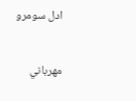ادل سومرو

مھرباني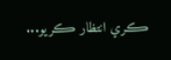ڪري انتظار ڪريو...